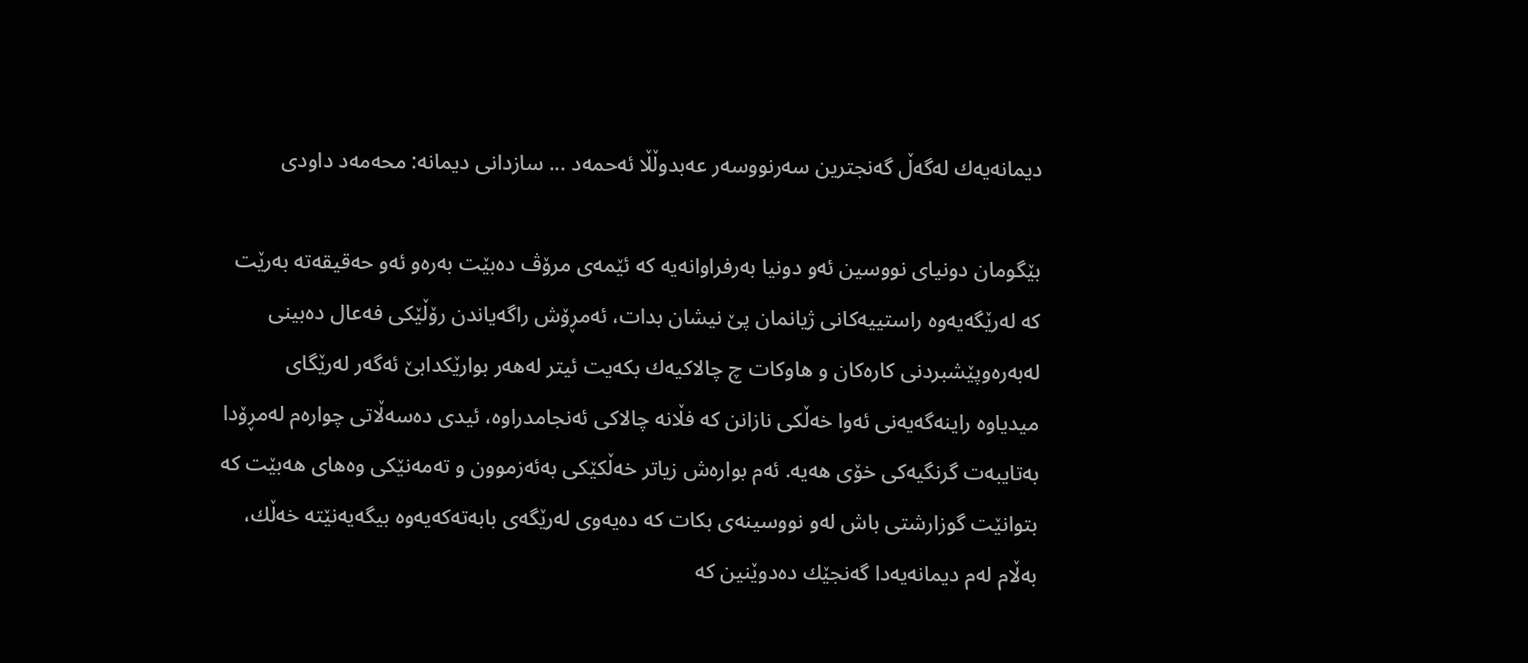دیمانه‌یه‌ك له‌گه‌ڵ گه‌نجترین سه‌رنووسه‌ر عه‌بدوڵڵا ئه‌حمه‌د ... سازدانی دیمانه‌: محه‌مه‌د داودی

بێگومان دونیای نووسین ئه‌و دونیا به‌رفراوانه‌یه‌ كه‌ ئێمه‌ی مرۆڤ ده‌بێت به‌ره‌و ئه‌و حه‌قیقه‌ته‌ به‌رێت كه‌ له‌رێگه‌یه‌وه‌ راستییه‌كانی ژیانمان پێ نیشان بدات، ئه‌مڕۆش راگه‌یاندن رۆڵێكی فه‌عال ده‌بینی له‌به‌ره‌وپێشبردنی كاره‌كان و هاوكات چ چالاكیه‌ك بكه‌یت ئیتر له‌هه‌ر بوارێكدابێ ئه‌گه‌ر له‌رێگای میدیاوه‌ راینه‌گه‌یه‌نی ئه‌وا خه‌ڵكی نازانن كه‌ فڵانه‌ چالاكی ئه‌نجامدراوه‌، ئیدی ده‌سه‌ڵاتی چواره‌م له‌مڕۆدا به‌تایبه‌ت گرنگیه‌كی خۆی هه‌یه‌. ئه‌م بواره‌ش زیاتر خه‌ڵكێكی به‌ئه‌زموون و ته‌مه‌نێكی وه‌های هه‌بێت كه‌ بتوانێت گوزارشتی باش له‌و نووسینه‌ی بكات كه‌ ده‌یه‌وی له‌رێگه‌ی بابه‌ته‌كه‌یه‌وه‌ بیگه‌یه‌نێته‌ خه‌ڵك، به‌ڵام له‌م دیمانه‌یه‌دا گه‌نجێك ده‌دوێنین كه‌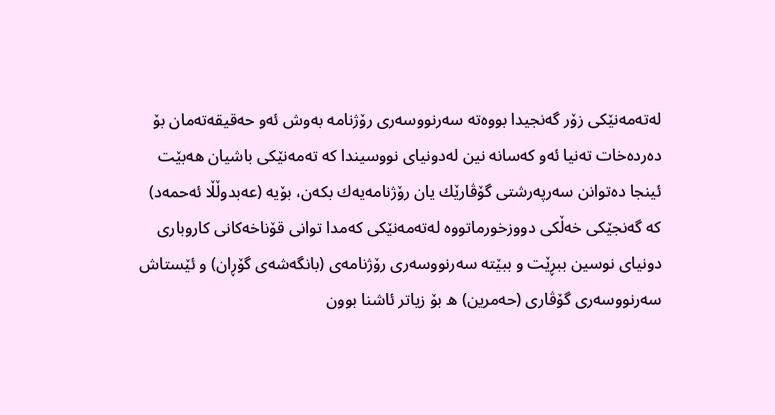له‌ته‌مه‌نێكی زۆر گه‌نجیدا بووه‌ته‌ سه‌رنووسه‌ری رۆژنامه‌ به‌وش ئه‌و حه‌قیقه‌ته‌مان بۆ ده‌رده‌خات ته‌نیا ئه‌و كه‌سانه‌ نین له‌دونیای نووسیندا كه‌ ته‌مه‌نێكی باشیان هه‌بێت ئینجا ده‌توانن سه‌رپه‌رشتی گۆڤارێك یان رۆژنامه‌یه‌ك بكه‌ن، بۆیه‌ (عه‌بدوڵڵا ئه‌حمه‌د) كه‌ گه‌نجێكی خه‌ڵكی دووزخورماتووه‌ له‌ته‌مه‌نێكی كه‌مدا توانی قۆناخه‌كانی كاروباری دونیای نوسین ببڕێت و ببێته‌ سه‌رنووسه‌ری رۆژنامه‌ی (بانگه‌شه‌ی گۆڕان) و ئێستاش سه‌رنووسه‌ری گۆڤاری (حه‌مرین) ه‌ بۆ زیاتر ئاشنا بوون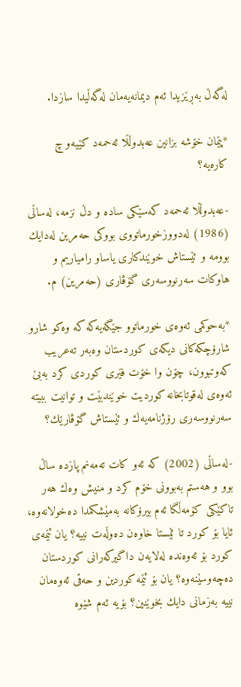له‌گه‌ڵ به‌ڕێزیدا ئه‌م دیمانه‌یه‌مان له‌گه‌ڵیدا سازدا.

*پێمان خۆشه‌ بزانین عه‌بدوڵڵا ئه‌حمه‌د كێیه‌و چ كاره‌یه‌؟

-عه‌بدوڵڵا ئه‌حمه‌د كه‌سێكی ساده‌ و دڵ نزمه‌، له‌ساڵی (1986) له‌دووزخورماتووی بووكی حه‌مرین له‌دایك بوومه‌ و ئێستاش خوێندكاری یاساو رامیاریم و هاوكات سه‌رنووسه‌ری گۆڤاری (حه‌مرین) م.

*به‌حوكمی ئه‌وه‌ی خورماتوو جێگه‌یه‌كه‌ كه‌ وه‌كو شارو شارۆچكه‌كانی دیكه‌ی كوردستان وه‌به‌ر ته‌عریب كه‌وتبوون، چۆن وا خۆت فێری كوردی كرد به‌بێ ئه‌وه‌ی له‌قوتابخانه‌ كوردیت خوێندبێت و توانیت ببیته‌ سه‌رنووسه‌ری رۆژنامه‌یه‌ك و ئێستاش گۆڤارێك؟

-له‌ساڵی (2002) كه‌ ئه‌و كات ته‌مه‌نم پازده‌ ساڵ بوو و هه‌ستم به‌بوونی خۆم كرد و منیش وه‌ك هه‌ر تاكێكی كۆمه‌ڵگا ئه‌م بیرۆكانه‌ به‌مێشكمدا ده‌خولانه‌وه‌، ئایا بۆ كورد تا ئێستا خاوه‌ن ده‌وڵه‌ت نییه‌؟ یان ئێمه‌ی كورد بۆ ئه‌وه‌نده‌ له‌لایه‌ن داگیركه‌رانی كوردستان ده‌چه‌وسێنه‌وه‌؟ یان بۆ ئێمه‌ كوردین و حه‌قی ئه‌وه‌مان نییه‌ به‌زمانی دایك بخوێنین؟ بۆیه‌ ئه‌م شێوه‌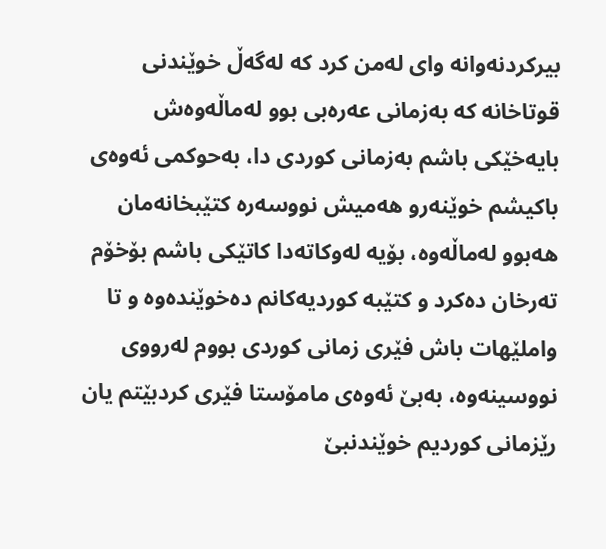بیركردنه‌وانه‌ وای له‌من كرد كه‌ له‌گه‌ڵ خوێندنی قوتاخانه‌ كه‌ به‌زمانی عه‌ره‌بی بوو له‌ماڵه‌وه‌ش بایه‌خێكی باشم به‌زمانی كوردی دا، به‌حوكمی ئه‌وه‌ی باكیشم خوێنه‌رو هه‌میش نووسه‌ره‌ كتێبخانه‌مان هه‌بوو له‌ماڵه‌وه‌، بۆیه‌ له‌وكاته‌دا كاتێكی باشم بۆخۆم ته‌رخان ده‌كرد و كتێبه‌ كوردیه‌كانم ده‌خوێنده‌وه‌ و تا واملێهات باش فێری زمانی كوردی بووم له‌رووی نووسینه‌وه‌، به‌بێ ئه‌وه‌ی مامۆستا فێری كردبێتم یان رێزمانی كوردیم خوێندنبێ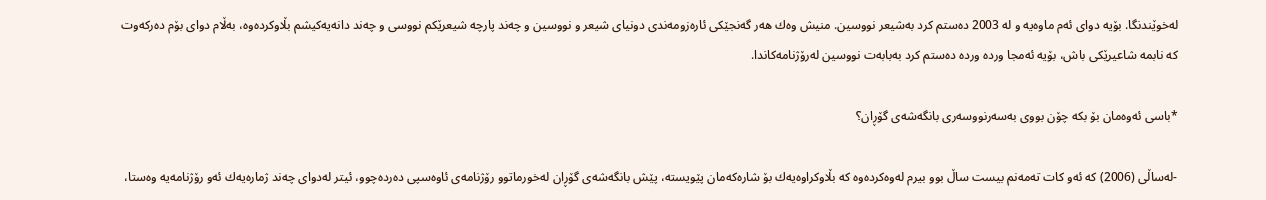له‌خوێندنگا. بۆیه‌ دوای ئه‌م ماوه‌یه‌ و له‌ 2003 ده‌ستم كرد به‌شیعر نووسین. منیش وه‌ك هه‌ر گه‌نجێكی ئاره‌زومه‌ندی دونیای شیعر و نووسین و چه‌ند پارچه‌ شیعرێكم نووسی و چه‌ند دانه‌یه‌كیشم بڵاوكرده‌وه‌، به‌ڵام دوای بۆم ده‌ركه‌وت كه‌ نابمه‌ شاعیرێكی باش، بۆیه‌ ئه‌مجا ورده‌ ورده‌ ده‌ستم كرد به‌بابه‌ت نووسین له‌رۆژنامه‌كاندا.

*باسی ئه‌وه‌مان بۆ بكه‌ چۆن بووی به‌سه‌رنووسه‌ری بانگه‌شه‌ی گۆڕان؟

-له‌ساڵی (2006) كه‌ ئه‌و كات ته‌مه‌نم بیست ساڵ بوو بیرم له‌وه‌كرده‌وه‌ كه‌ بڵاوكراوه‌یه‌ك بۆ شاره‌كه‌مان پێویسته‌، پێش بانگه‌شه‌ی گۆڕان له‌خورماتوو رۆژنامه‌ی ئاوه‌سپی ده‌رده‌چوو، ئیتر له‌دوای چه‌ند ژماره‌یه‌ك ئه‌و رۆژنامه‌یه‌ وه‌ستا،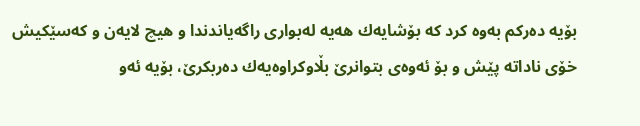بۆیه‌ ده‌ركم به‌وه‌ كرد كه‌ بۆشایه‌ك هه‌یه‌ له‌بواری راگه‌یاندندا و هیچ لایه‌ن و كه‌سێكیش خۆی ناداته‌ پێش و بۆ ئه‌وه‌ی بتوانرێ بڵاوكراوه‌یه‌ك ده‌ربكرێ، بۆیه‌ ئه‌و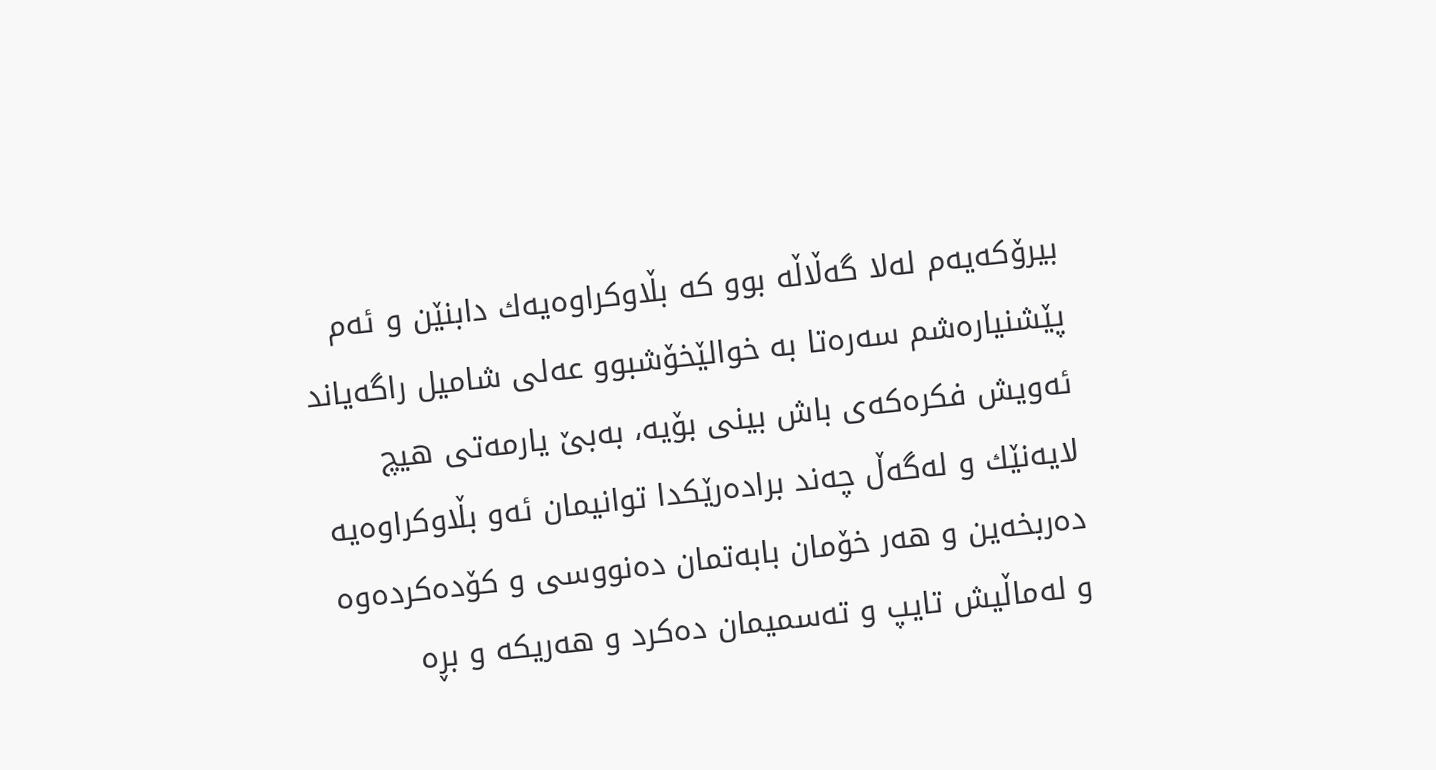بیرۆكه‌یه‌م له‌لا گه‌ڵاڵه‌ بوو كه‌ بڵاوكراوه‌یه‌ك دابنێن و ئه‌م پێشنیاره‌شم سه‌ره‌تا به‌ خوالێخۆشبوو عه‌لی شامیل راگه‌یاند ئه‌ویش فكره‌كه‌ی باش بینی بۆیه‌، به‌بێ یارمه‌تی هیچ لایه‌نێك و له‌گه‌ڵ چه‌ند براده‌رێكدا توانیمان ئه‌و بڵاوكراوه‌یه‌ ده‌ربخه‌ین و هه‌ر خۆمان بابه‌تمان ده‌نووسی و كۆده‌كرده‌وه‌ و له‌ماڵیش تایپ و ته‌سمیمان ده‌كرد و هه‌ریكه‌ و بڕه‌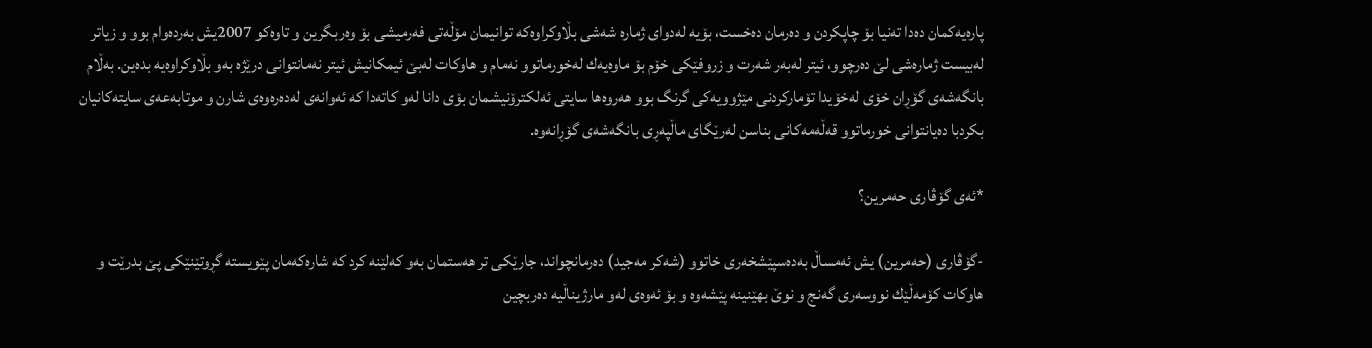پاره‌یه‌كمان ده‌دا ته‌نیا بۆ چاپكردن و ده‌رمان ده‌خست، بۆیه‌ له‌دوای ژماره‌ شه‌شی بڵاوكراوه‌كه‌ توانیمان مۆڵه‌تی فه‌رمیشی بۆ وه‌ربگرین و تاوه‌كو 2007یش به‌رده‌وام بوو و زیاتر له‌بیست ژماره‌شی لێ ده‌رچوو، ئیتر له‌به‌ر شه‌رت و زروفێكی خۆم بۆ ماوه‌یه‌ك له‌خورماتوو نه‌مام و هاوكات له‌بێ ئیمكانیش ئیتر نه‌مانتوانی درێژه‌ به‌و بڵاوكراوه‌یه‌ بده‌ین. به‌ڵام بانگه‌شه‌ی گۆڕان خۆی له‌خۆیدا تۆماركردنی مێژوویه‌كی گرنگ بوو هه‌روه‌ها سایتی ئه‌لكترۆنیشمان بۆی دانا له‌و كاته‌دا كه‌ ئه‌وانه‌ی له‌ده‌ره‌وه‌ی شارن و موتابه‌عه‌ی سایته‌كانیان بكردبا ده‌یانتوانی خورماتوو قه‌ڵه‌مه‌كانی بناسن له‌رێگای ماڵپه‌ڕی بانگه‌شه‌ی گۆڕانه‌وه‌.

*ئه‌ی گۆڤاری حه‌مرین؟

-گۆڤاری (حه‌مرین) یش ئه‌مساڵ به‌ده‌سپێشخه‌ری خاتوو (شه‌كر مه‌جید) ده‌رمانچواند، جارێكی تر هه‌ستمان به‌و كه‌لێنه‌ كرد كه‌ شاره‌كه‌مان پێویسته‌ گڕوتێنێكی پێ بدرێت و هاوكات كۆمه‌ڵێك نووسه‌ری گه‌نج و نوێ بهێنینه‌ پێشه‌وه‌ و بۆ ئه‌وه‌ی له‌و مارژیناڵیه‌ ده‌ربچین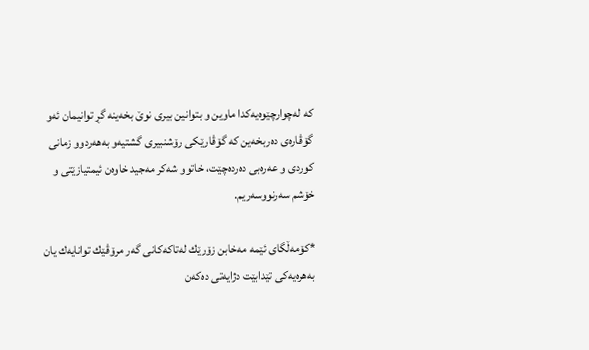كه‌ له‌چوارچێوه‌یه‌كدا ماوین و بتوانین بیری نوێ بخه‌ینه‌ گڕ توانیمان ئه‌و گۆڤاره‌ی ده‌ربخه‌ین كه‌ گۆڤارێكی رۆشنبیری گشتیه‌و به‌هه‌ردوو زمانی كوردی و عه‌ره‌بی ده‌رده‌چێت، خاتوو شه‌كر مه‌جید خاوه‌ن ئیمتیازێتی و خۆشم سه‌رنووسه‌ریم.

*كۆمه‌ڵگای ئێمه‌ مه‌خابن زۆرێك له‌تاكه‌كانی گه‌ر مرۆڤێك توانایه‌ك یان به‌هره‌یه‌كی تێدابێت دژایه‌تی ده‌كه‌ن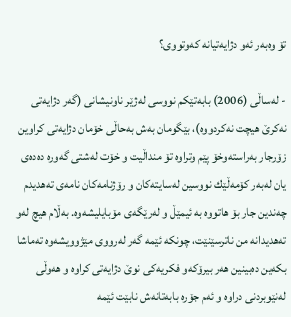تۆ وه‌به‌ر ئه‌و دژایه‌تیانه‌ كه‌وتووی؟

- له‌ساڵی (2006) بابه‌تێكم نووسی له‌ژێر ناونیشانی (گه‌ر دژایه‌تی نه‌كرێ هیچت نه‌كردووه‌)، بێگومان به‌ش به‌حاڵی خۆمان دژایه‌تی كراوین زۆرجار به‌راسته‌وخۆ پێم وتراوه‌ تۆ منداڵیت و خۆت له‌شتی گه‌وره‌ ده‌ده‌ی یان له‌به‌ر كۆمه‌ڵێك نووسین له‌سایته‌كان و رۆژنامه‌كان نامه‌ی ته‌هدیدم چه‌ندین جار بۆ هاتووه‌ به‌ ئیمێڵ و له‌رێگه‌ی مۆبایلیشه‌وه‌. به‌ڵام هیچ له‌و ته‌هدیدانه‌ من ناترسێنێت، چونكه‌ ئێمه‌ گه‌ر له‌رووی مێژوویشه‌وه‌ ته‌ماشا بكه‌ین ده‌بینین هه‌ر بیرۆكه‌و فكریه‌كی نوێ دژایه‌تی كراوه‌ و هه‌وڵی له‌نێوبردنی دراوه‌ و ئه‌م جۆره‌ بابه‌تانه‌ش نابێت ئێمه‌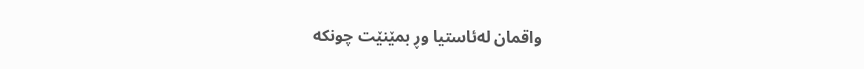واقمان له‌ئاستیا وڕ بمێنێت چونكه‌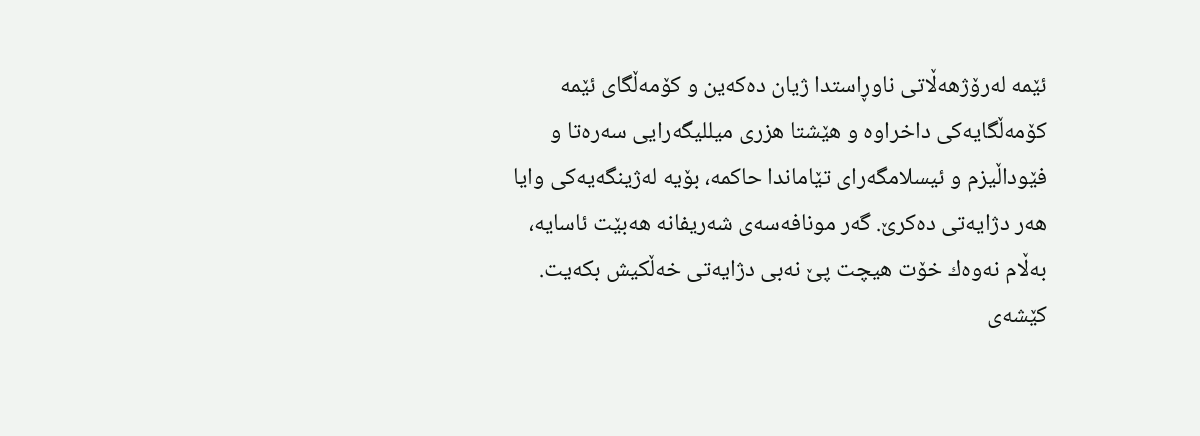ئێمه‌ له‌رۆژهه‌ڵاتی ناوڕاستدا ژیان ده‌كه‌ین و كۆمه‌ڵگای ئێمه‌ كۆمه‌ڵگایه‌كی داخراوه‌ و هێشتا هزری میللیگه‌رایی سه‌ره‌تا و فێوداڵیزم و ئیسلامگه‌رای تێاماندا حاكمه‌، بۆیه‌ له‌ژینگه‌یه‌كی وایا هه‌ر دژایه‌تی ده‌كرێ. گه‌ر مونافه‌سه‌ی شه‌ریفانه‌ هه‌بێت ئاسایه‌، به‌ڵام نه‌وه‌ك خۆت هیچت پێ نه‌بی دژایه‌تی خه‌ڵكیش بكه‌یت. كێشه‌ی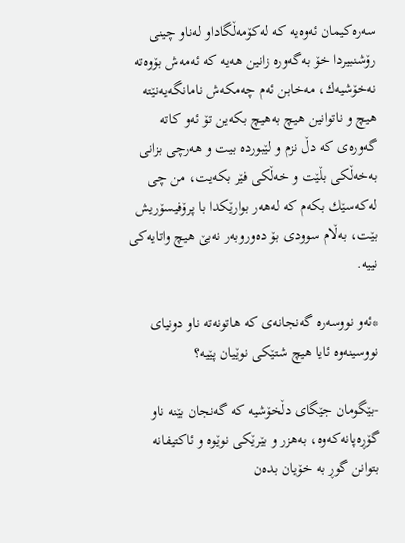سه‌ره‌كیمان ئه‌وه‌یه‌ كه‌ له‌كۆمه‌ڵگاداو له‌ناو چینی رۆشنبیردا خۆ به‌گه‌وره‌ زانین هه‌یه‌ كه‌ ئه‌مه‌ش بۆوه‌ته‌ نه‌خۆشیه‌ك، مه‌خابن ئه‌م چه‌مكه‌ش نامانگه‌یه‌نێته‌ هیچ و ناتوانین هیچ به‌هیچ بكه‌ین تۆ ئه‌و كاته‌ گه‌وره‌ی كه‌ دڵ نزم و لێبورده‌ بیت و هه‌رچی بزانی به‌خه‌ڵكی بڵێت و خه‌ڵكی فێر بكه‌یت، من چی له‌كه‌سێك بكه‌م كه‌ له‌هه‌ر بوارێكدا با پرۆفیسۆریش بێت، به‌ڵام سوودی بۆ ده‌وروبه‌ر نه‌بێ هیچ واتایه‌كی نییه‌.

*ئه‌و نووسه‌ره‌ گه‌نجانه‌ی كه‌ هاتونه‌ته‌ ناو دونیای نووسینه‌وه‌ ئایا هیچ شتێكی نوێیان پێیه‌؟

-بێگومان جێگای دڵخۆشیه‌ كه‌ گه‌نجان بێنه‌ ناو گۆڕه‌پانه‌كه‌وه‌، به‌هزر و بێرێكی نوێوه‌ و ئاكتیفانه‌ بتوانن گوڕ به‌ خۆیان بده‌ن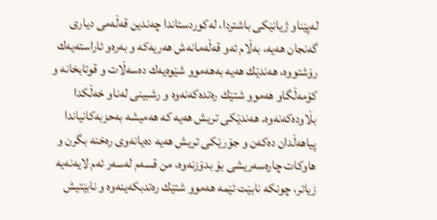له‌پێناو ژیانێكی باشتردا، له‌كوردستاندا چه‌ندین قه‌ڵه‌می دیاری گه‌نجان هه‌یه‌، به‌ڵام ئه‌و قه‌ڵه‌مانه‌ش هه‌ریه‌كه‌ و به‌ره‌و ئاراسته‌یه‌ك رۆشتووه‌، هه‌ندێك هه‌یه‌ به‌هه‌موو شێوه‌یه‌ك ده‌سه‌ڵات و قوتابخانه‌ و كۆمه‌ڵگاو هه‌موو شتێك ره‌تده‌كه‌نه‌وه‌ و رشبینی له‌ناو خه‌ڵكدا بڵاوده‌كه‌نه‌وه‌. هه‌ندێكی تریش هه‌یه‌ كه‌ هه‌میشه‌ به‌حزبه‌كانیاندا پیاهه‌ڵدان ده‌كه‌ن و جۆرێكی تریش هه‌یه‌ ده‌یانه‌وی ره‌خنه‌ بگرن و هاوكات چاره‌سه‌ریشی بۆ بدۆزنه‌وه‌، من قسه‌م له‌سه‌ر ئه‌م لایه‌نه‌یه‌ زیاتر، چونكه‌ نابێت ئێمه‌ هه‌موو شتێك ره‌تدبكه‌ینه‌وه‌ و نابێتیش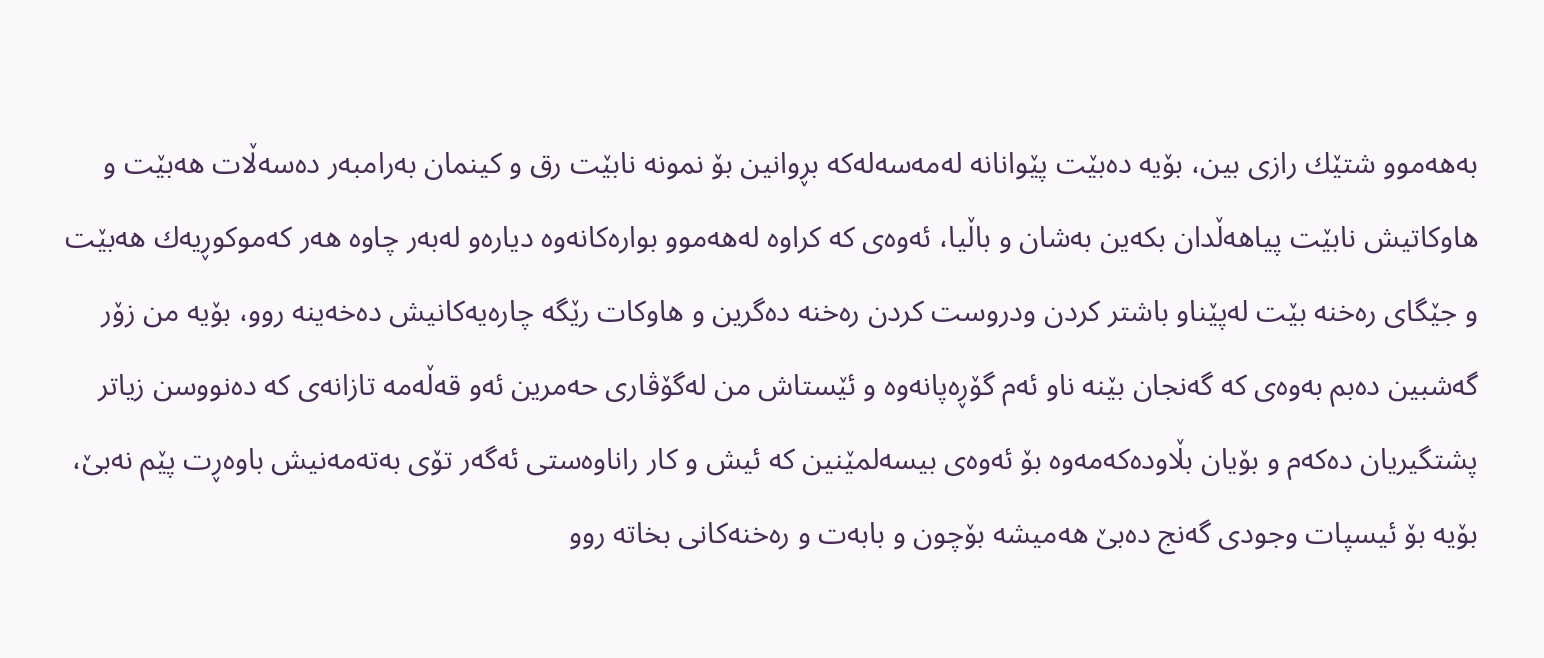به‌هه‌موو شتێك رازی بین، بۆیه‌ ده‌بێت پێوانانه‌ له‌مه‌سه‌له‌كه‌ بڕوانین بۆ نمونه‌ نابێت رق و كینمان به‌رامبه‌ر ده‌سه‌ڵات هه‌بێت و هاوكاتیش نابێت پیاهه‌ڵدان بكه‌ین به‌شان و باڵیا، ئه‌وه‌ی كه‌ كراوه‌ له‌هه‌موو بواره‌كانه‌وه‌ دیاره‌و له‌به‌ر چاوه‌ هه‌ر كه‌موكوڕیه‌ك هه‌بێت و جێگای ره‌خنه‌ بێت له‌پێناو باشتر كردن ودروست كردن ره‌خنه‌ ده‌گرین و هاوكات رێگه‌ چاره‌یه‌كانیش ده‌خه‌ینه‌ روو، بۆیه‌ من زۆر گه‌شبین ده‌بم به‌وه‌ی كه‌ گه‌نجان بێنه‌ ناو ئه‌م گۆڕه‌پانه‌وه‌ و ئێستاش من له‌گۆڤاری حه‌مرین ئه‌و قه‌ڵه‌مه‌ تازانه‌ی كه‌ ده‌نووسن زیاتر پشتگیریان ده‌كه‌م و بۆیان بڵاوده‌كه‌مه‌وه‌ بۆ ئه‌وه‌ی بیسه‌لمێنین كه‌ ئیش و كار راناوه‌ستی ئه‌گه‌ر تۆی به‌ته‌مه‌نیش باوه‌ڕت پێم نه‌بێ، بۆیه‌ بۆ ئیسپات وجودی گه‌نج ده‌بێ هه‌میشه‌ بۆچون و بابه‌ت و ره‌خنه‌كانی بخاته‌ روو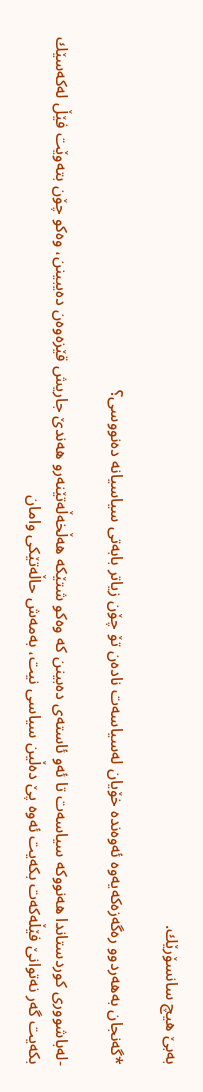به‌بێ هیچ سانسۆرێك.

*گه‌نجان به‌هه‌ردوو ره‌گه‌زه‌كه‌یه‌وه‌ ئه‌وه‌نده‌ خۆیان له‌سیاسه‌ت ناده‌ن تۆ چۆن زیاتر بابه‌تی سیاسیانه‌ ده‌نووسی؟

-له‌باشووری كوردستاندا هه‌نووكه‌ سیاسه‌ت تا ئه‌و ئاسته‌ی ده‌بینن كه‌ وه‌كو شتێكه‌ هه‌ڵخه‌ڵه‌تێنه‌رو هه‌ندێ جاریش قێزه‌وه‌ن ده‌یبینن، وه‌كو چۆن بته‌وێت فێڵ له‌كه‌سێك بكه‌یت گه‌ر نه‌توانێ فێڵه‌كه‌ت بكه‌یت ئه‌وه‌ پێ ده‌ڵین سیاسی نیت، به‌مه‌ش حاڵه‌تێكی وامان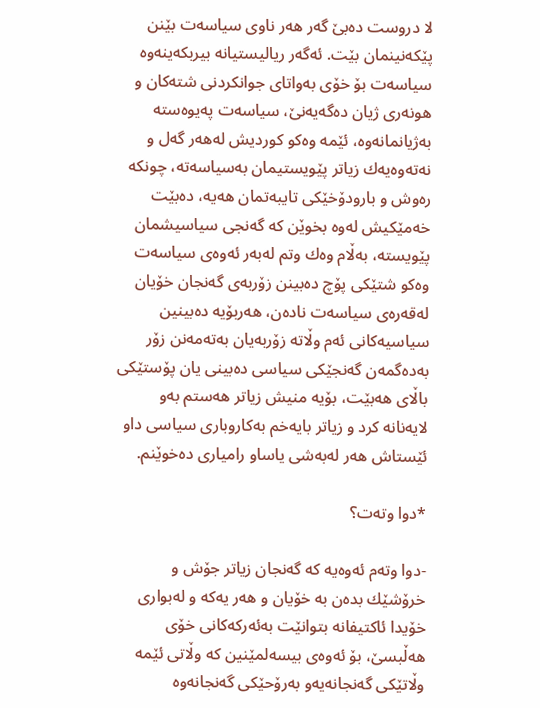لا دروست ده‌بێ گه‌ر هه‌ر ناوی سیاسه‌ت بێنن پێكه‌نینمان بێت. ئه‌گه‌ر ریالیستیانه‌ بیربكه‌ینه‌وه‌ سیاسه‌ت بۆ خۆی به‌واتای جوانكردنی شته‌كان و هونه‌ری ژیان ده‌گه‌یه‌نێ، سیاسه‌ت په‌یوه‌سته‌ به‌ژیانمانه‌وه‌، ئێمه‌ وه‌كو كوردیش له‌هه‌ر گه‌ل و نه‌ته‌وه‌یه‌ك زیاتر پێویستیمان به‌سیاسه‌ته‌، چونكه‌ ره‌وش و بارودۆخێكی تایبه‌تمان هه‌یه‌، ده‌بێت خه‌مێكیش له‌وه‌ بخوێن كه‌ گه‌نجی سیاسیشمان پێویسته‌، به‌ڵام وه‌ك وتم له‌به‌ر ئه‌وه‌ی سیاسه‌ت وه‌كو شتێكی پۆچ ده‌بینن زۆربه‌ی گه‌نجان خۆیان له‌قه‌ره‌ی سیاسه‌ت ناده‌ن، هه‌ربۆیه‌ ده‌بینین سیاسیه‌كانی ئه‌م وڵاته‌ زۆربه‌یان به‌ته‌مه‌نن زۆر به‌ده‌گمه‌ن گه‌نجێكی سیاسی ده‌بینی یان پۆستێكی باڵای هه‌بێت، بۆیه‌ منیش زیاتر هه‌ستم به‌و لایه‌نانه‌ كرد و زیاتر بایه‌خم به‌كاروباری سیاسی داو ئێستاش هه‌ر له‌به‌شی یاساو رامیاری ده‌خوێنم.

*دوا وته‌ت؟

-دوا وته‌م ئه‌وه‌یه‌ كه‌ گه‌نجان زیاتر جۆش و خرۆشێك بده‌ن به‌ خۆیان و هه‌ر یه‌كه‌ و له‌بواری خۆیدا ئاكتیفانه‌ بتوانێت به‌ئه‌ركه‌كانی خۆی هه‌ڵبسێ، بۆ ئه‌وه‌ی بیسه‌لمێنین كه‌ وڵاتی ئێمه‌ وڵاتێكی گه‌نجانه‌یه‌و به‌رۆحێكی گه‌نجانه‌وه‌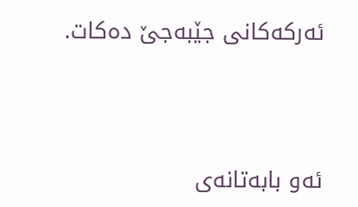ئه‌ركه‌كانی جێبه‌جێ ده‌كات.




ئه‌و بابه‌تانه‌ی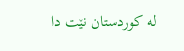له‌ کوردستان نێت دا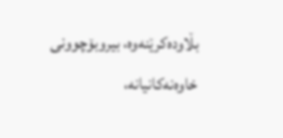بڵاوده‌کرێنه‌وه‌، بیروبۆچوونی خاوه‌نه‌کانیانه‌،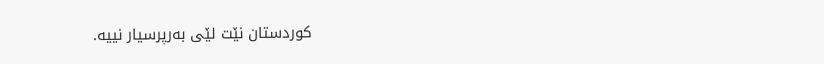کوردستان نێت لێی به‌رپرسیار نییه‌.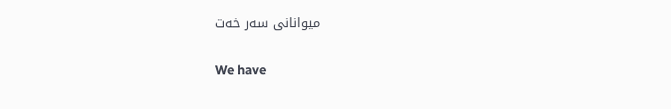میوانانی سەر خەت

We have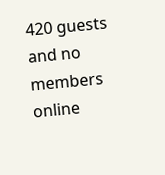420 guests and no members online